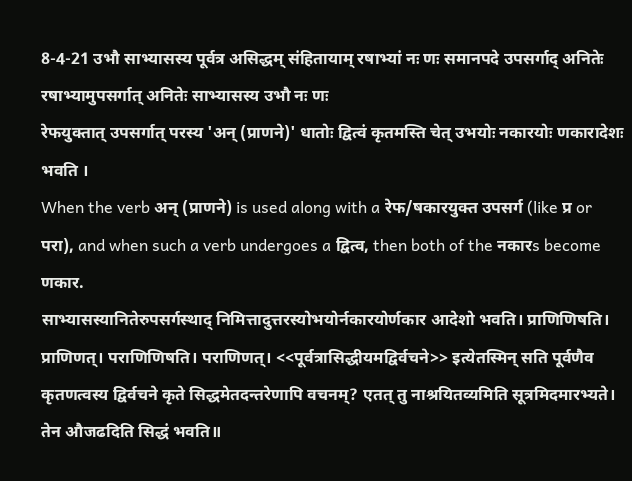8-4-21 उभौ साभ्यासस्य पूर्वत्र असिद्धम् संहितायाम् रषाभ्यां नः णः समानपदे उपसर्गाद् अनितेः
रषाभ्यामुपसर्गात् अनितेः साभ्यासस्य उभौ नः णः
रेफयुक्तात् उपसर्गात् परस्य 'अन् (प्राणने)' धातोः द्वित्वं कृतमस्ति चेत् उभयोः नकारयोः णकारादेशः भवति ।
When the verb अन् (प्राणने) is used along with a रेफ/षकारयुक्त उपसर्ग (like प्र or परा), and when such a verb undergoes a द्वित्व, then both of the नकारs become णकार.
साभ्यासस्यानितेरुपसर्गस्थाद् निमित्तादुत्तरस्योभयोर्नकारयोर्णकार आदेशो भवति। प्राणिणिषति। प्राणिणत्। पराणिणिषति। पराणिणत्। <<पूर्वत्रासिद्धीयमद्विर्वचने>> इत्येतस्मिन् सति पूर्वणैव कृतणत्वस्य द्विर्वचने कृते सिद्धमेतदन्तरेणापि वचनम्? एतत् तु नाश्रयितव्यमिति सूत्रमिदमारभ्यते। तेन औजढदिति सिद्धं भवति॥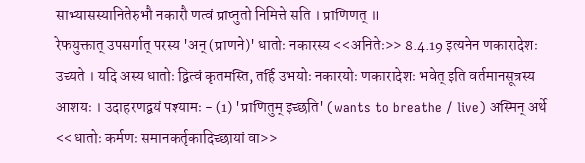साभ्यासस्यानितेरुभौ नकारौ णत्वं प्राप्नुतो निमित्ते सति । प्राणिणत् ॥
रेफयुक्तात् उपसर्गात् परस्य 'अन् (प्राणने)' धातोः नकारस्य <<अनितेः>> 8.4.19 इत्यनेन णकारादेशः उच्यते । यदि अस्य धातोः द्वित्वं कृतमस्ति, तर्हि उभयोः नकारयोः णकारादेशः भवेत् इति वर्तमानसूत्रस्य आशयः । उदाहरणद्वयं पश्यामः - (1) 'प्राणितुम् इच्छति' (wants to breathe / live) अस्मिन् अर्थे <<धातोः कर्मणः समानकर्तृकादिच्छायां वा>>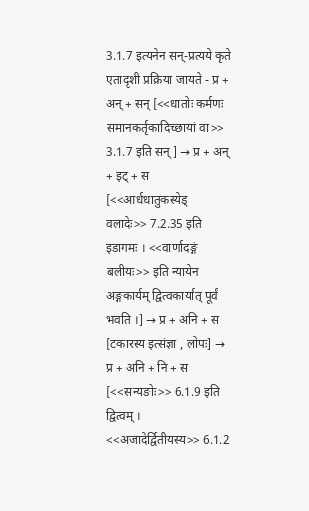3.1.7 इत्यनेन सन्-प्रत्यये कृते एतादृशी प्रक्रिया जायते - प्र + अन् + सन् [<<धातोः कर्मणः समानकर्तृकादिच्छायां वा>> 3.1.7 इति सन्] → प्र + अन् + इट् + स [<<आर्धधातुकस्येड् वलादेः>> 7.2.35 इति इडागमः । <<वार्णादङ्गं बलीयः>> इति न्यायेन अङ्गकार्यम् द्वित्वकार्यात् पूर्वं भवति ।] → प्र + अनि + स [टकारस्य इत्संज्ञा , लोपः] → प्र + अनि + नि + स [<<सन्यङोः>> 6.1.9 इति द्वित्वम् । <<अजादेर्द्वितीयस्य>> 6.1.2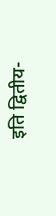इति द्वितीय-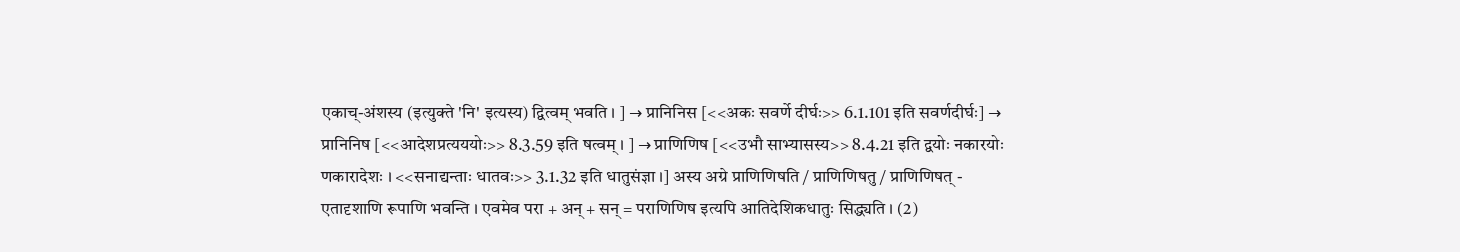एकाच्-अंशस्य (इत्युक्ते 'नि' इत्यस्य) द्वित्वम् भवति । ] → प्रानिनिस [<<अकः सवर्णे दीर्घः>> 6.1.101 इति सवर्णदीर्घः] → प्रानिनिष [<<आदेशप्रत्यययोः>> 8.3.59 इति षत्वम् । ] → प्राणिणिष [<<उभौ साभ्यासस्य>> 8.4.21 इति द्वयोः नकारयोः णकारादेशः । <<सनाद्यन्ताः धातवः>> 3.1.32 इति धातुसंज्ञा ।] अस्य अग्रे प्राणिणिषति / प्राणिणिषतु / प्राणिणिषत् - एतादृशाणि रूपाणि भवन्ति । एवमेव परा + अन् + सन् = पराणिणिष इत्यपि आतिदेशिकधातुः सिद्ध्यति । (2)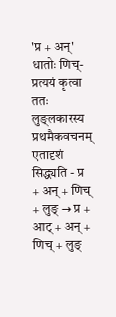'प्र + अन्' धातोः णिच्-प्रत्ययं कृत्वा ततः लुङ्लकारस्य प्रथमैकवचनम् एतादृशं सिद्ध्यति - प्र + अन् + णिच् + लुङ् → प्र + आट् + अन् + णिच् + लुङ्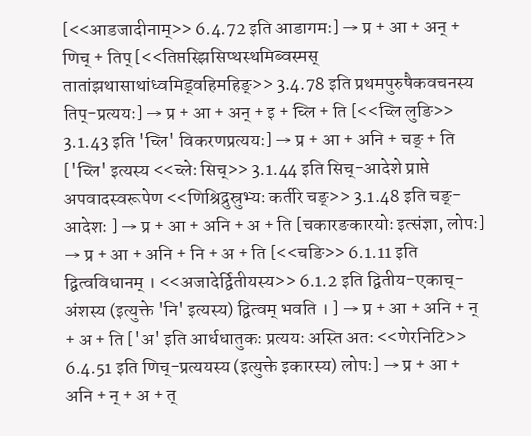[<<आडजादीनाम्>> 6.4.72 इति आडागमः] → प्र + आ + अन् + णिच् + तिप् [<<तिप्तस्झिसिप्थस्थमिब्वस्मस् तातांझथासाथांध्वमिड्वहिमहिङ्>> 3.4.78 इति प्रथमपुरुषैकवचनस्य तिप्-प्रत्ययः] → प्र + आ + अन् + इ + च्लि + ति [<<च्लि लुङि>> 3.1.43 इति 'च्लि' विकरणप्रत्ययः] → प्र + आ + अनि + चङ् + ति ['च्लि' इत्यस्य <<च्लेः सिच्>> 3.1.44 इति सिच्-आदेशे प्राप्ते अपवादस्वरूपेण <<णिश्रिद्रुस्रुभ्यः कर्तरि चङ्>> 3.1.48 इति चङ्-आदेशः ] → प्र + आ + अनि + अ + ति [चकारङकारयोः इत्संज्ञा, लोपः] → प्र + आ + अनि + नि + अ + ति [<<चङि>> 6.1.11 इति द्वित्वविधानम् । <<अजादेर्द्वितीयस्य>> 6.1.2 इति द्वितीय-एकाच्-अंशस्य (इत्युक्ते 'नि' इत्यस्य) द्वित्वम् भवति । ] → प्र + आ + अनि + न् + अ + ति ['अ' इति आर्धधातुकः प्रत्ययः अस्ति अतः <<णेरनिटि>> 6.4.51 इति णिच्-प्रत्ययस्य (इत्युक्ते इकारस्य) लोपः] → प्र + आ + अनि + न् + अ + त्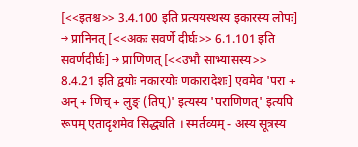[<<इतश्च>> 3.4.100 इति प्रत्ययस्थस्य इकारस्य लोपः] → प्रानिनत् [<<अकः सवर्णे दीर्घः>> 6.1.101 इति सवर्णदीर्घः] → प्राणिणत् [<<उभौ साभ्यासस्य>> 8.4.21 इति द्वयोः नकारयोः णकारादेशः] एवमेव 'परा + अन् + णिच् + लुङ् (तिप्)' इत्यस्य 'पराणिणत्' इत्यपि रूपम् एतादृशमेव सिद्ध्यति । स्मर्तव्यम् - अस्य सूत्रस्य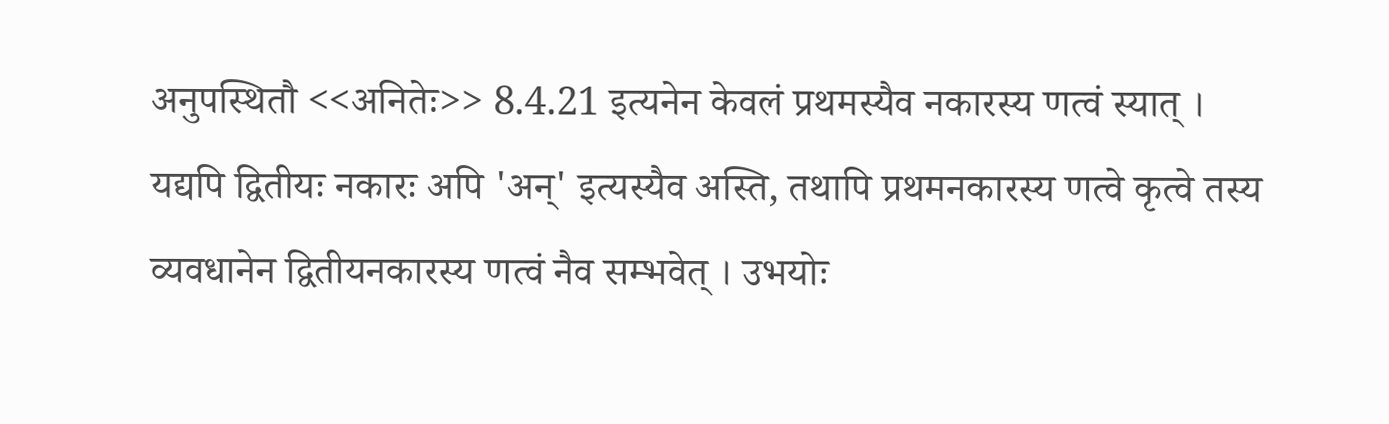अनुपस्थितौ <<अनितेः>> 8.4.21 इत्यनेन केवलं प्रथमस्यैव नकारस्य णत्वं स्यात् । यद्यपि द्वितीयः नकारः अपि 'अन्' इत्यस्यैव अस्ति, तथापि प्रथमनकारस्य णत्वे कृत्वे तस्य व्यवधानेन द्वितीयनकारस्य णत्वं नैव सम्भवेत् । उभयोः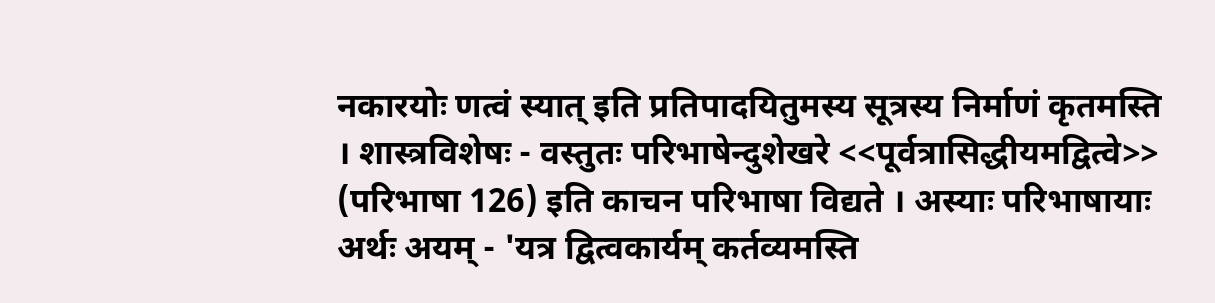नकारयोः णत्वं स्यात् इति प्रतिपादयितुमस्य सूत्रस्य निर्माणं कृतमस्ति । शास्त्रविशेषः - वस्तुतः परिभाषेन्दुशेखरे <<पूर्वत्रासिद्धीयमद्वित्वे>> (परिभाषा 126) इति काचन परिभाषा विद्यते । अस्याः परिभाषायाः अर्थः अयम् - 'यत्र द्वित्वकार्यम् कर्तव्यमस्ति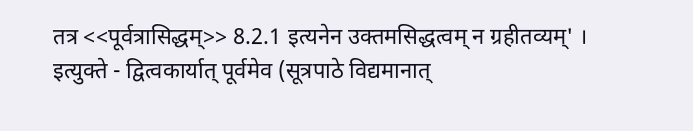तत्र <<पूर्वत्रासिद्धम्>> 8.2.1 इत्यनेन उक्तमसिद्धत्वम् न ग्रहीतव्यम्' । इत्युक्ते - द्वित्वकार्यात् पूर्वमेव (सूत्रपाठे विद्यमानात्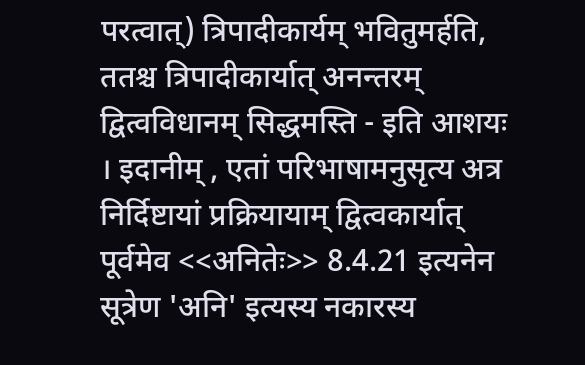परत्वात्) त्रिपादीकार्यम् भवितुमर्हति, ततश्च त्रिपादीकार्यात् अनन्तरम् द्वित्वविधानम् सिद्धमस्ति - इति आशयः । इदानीम् , एतां परिभाषामनुसृत्य अत्र निर्दिष्टायां प्रक्रियायाम् द्वित्वकार्यात् पूर्वमेव <<अनितेः>> 8.4.21 इत्यनेन सूत्रेण 'अनि' इत्यस्य नकारस्य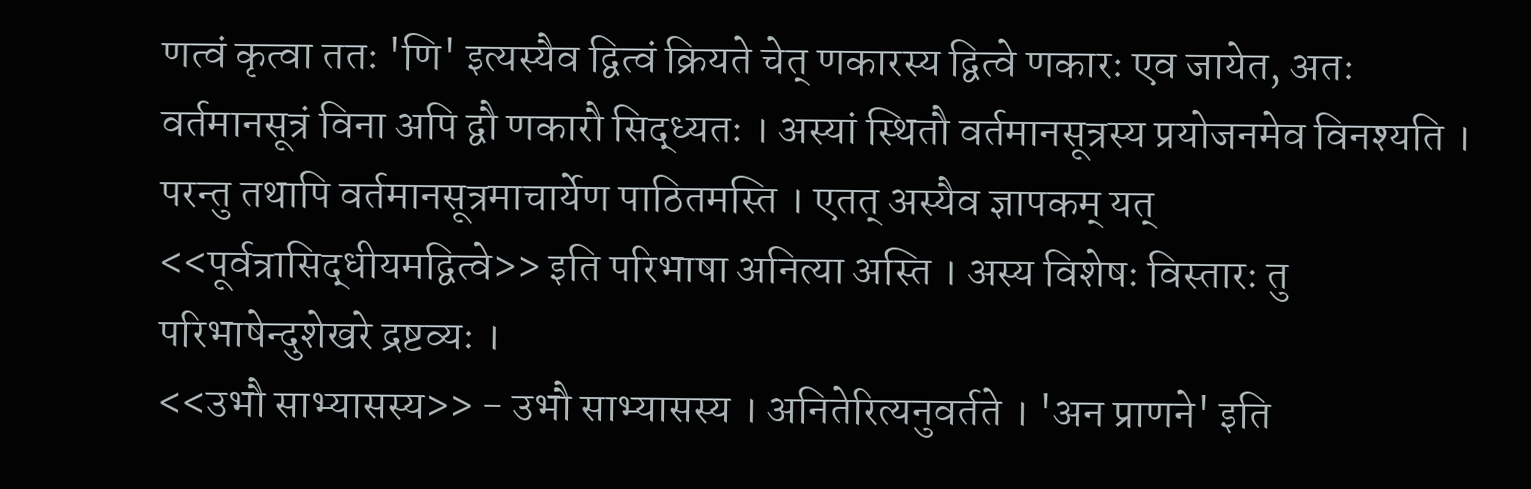णत्वं कृत्वा ततः 'णि' इत्यस्यैव द्वित्वं क्रियते चेत् णकारस्य द्वित्वे णकारः एव जायेत, अतः वर्तमानसूत्रं विना अपि द्वौ णकारौ सिद्ध्यतः । अस्यां स्थितौ वर्तमानसूत्रस्य प्रयोजनमेव विनश्यति । परन्तु तथापि वर्तमानसूत्रमाचार्येण पाठितमस्ति । एतत् अस्यैव ज्ञापकम् यत् <<पूर्वत्रासिद्धीयमद्वित्वे>> इति परिभाषा अनित्या अस्ति । अस्य विशेषः विस्तारः तु परिभाषेन्दुशेखरे द्रष्टव्यः ।
<<उभौ साभ्यासस्य>> - उभौ साभ्यासस्य । अनितेरित्यनुवर्तते । 'अन प्राणने' इति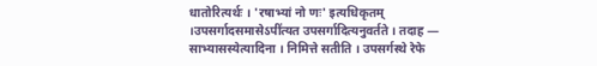धातोरित्यर्थः । 'रषाभ्यां नो णः' इत्यधिकृतम् ।उपसर्गादसमासेऽपी॑त्यत उपसर्गादित्यनुवर्तते । तदाह — साभ्यासस्येत्यादिना । निमित्ते सतीति । उपसर्गस्थे रेफे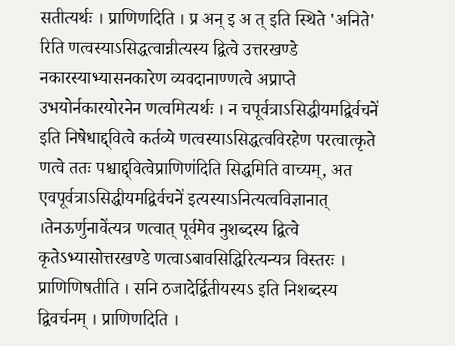सतीत्यर्थः । प्राणिणदिति । प्र अन् इ अ त् इति स्थिते 'अनिते' रिति णत्वस्याऽसिद्धत्वान्नीत्यस्य द्वित्वे उत्तरखण्डे नकारस्याभ्यासनकारेण व्यवदानाण्णत्वे अप्राप्ते उभयोर्नकारयोरनेन णत्वमित्यर्थः । न चपूर्वत्राऽसिद्धीयमद्विर्वचने॑ इति निषेधाद्द्वित्वे कर्तव्ये णत्वस्याऽसिद्धत्वविरहेण परत्वात्कृते णत्वे ततः पश्चाद्द्वित्वेप्राणिण॑दिति सिद्धमिति वाच्यम्, अत एवपूर्वत्राऽसिद्धीयमद्विर्वचने॑ इत्यस्याऽनित्यत्वविज्ञानात् ।तेनऊर्णुनावे॑त्यत्र णत्वात् पूर्वमेव नुशब्दस्य द्वित्वे कृतेऽभ्यासोत्तरखण्डे णत्वाऽबावसिद्धिरित्यन्यत्र विस्तरः ।
प्राणिणिषतीति । सनि ठजादेर्द्वितीयस्यऽ इति निशब्दस्य द्विवर्चनम् । प्राणिणदिति ।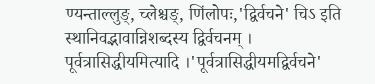ण्यन्ताल्लुङ्, च्लेश्चङ्, णिंलोपः,'द्विर्वचने' चिऽ इति स्थानिवद्भावान्निशब्दस्य द्विर्वचनम् । पूर्वत्रासिद्धीयमित्यादि ।'पूर्वत्रासिद्धीयमद्विर्वचने'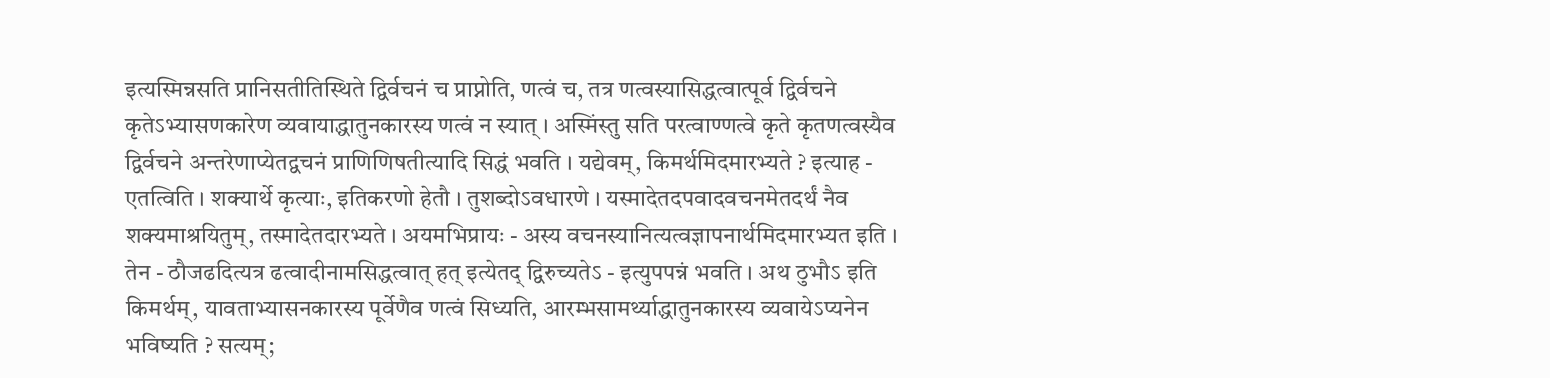इत्यस्मिन्नसति प्रानिसतीतिस्थिते द्विर्वचनं च प्राप्नोति, णत्वं च, तत्र णत्वस्यासिद्धत्वात्पूर्व द्विर्वचने कृतेऽभ्यासणकारेण व्यवायाद्धातुनकारस्य णत्वं न स्यात् । अस्मिंस्तु सति परत्वाण्णत्वे कृते कृतणत्वस्यैव द्विर्वचने अन्तरेणाप्येतद्वचनं प्राणिणिषतीत्यादि सिद्धं भवति । यद्येवम्, किमर्थमिदमारभ्यते ? इत्याह - एतत्विति । शक्यार्थे कृत्याः, इतिकरणो हेतौ । तुशब्दोऽवधारणे । यस्मादेतदपवादवचनमेतदर्थं नैव शक्यमाश्रयितुम्, तस्मादेतदारभ्यते । अयमभिप्रायः - अस्य वचनस्यानित्यत्वज्ञापनार्थमिदमारभ्यत इति । तेन - ठौजढदित्यत्र ढत्वादीनामसिद्धत्वात् हत् इत्येतद् द्विरुच्यतेऽ - इत्युपपन्नं भवति । अथ ठुभौऽ इति किमर्थम्, यावताभ्यासनकारस्य पूर्वेणैव णत्वं सिध्यति, आरम्भसामर्थ्याद्धातुनकारस्य व्यवायेऽप्यनेन भविष्यति ? सत्यम्;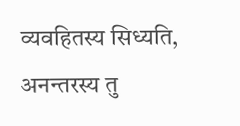व्यवहितस्य सिध्यति, अनन्तरस्य तु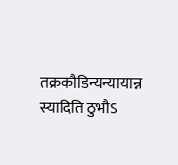तक्रकौडिन्यन्यायान्न स्यादिति ठुभौऽ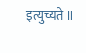इत्युच्यते ॥